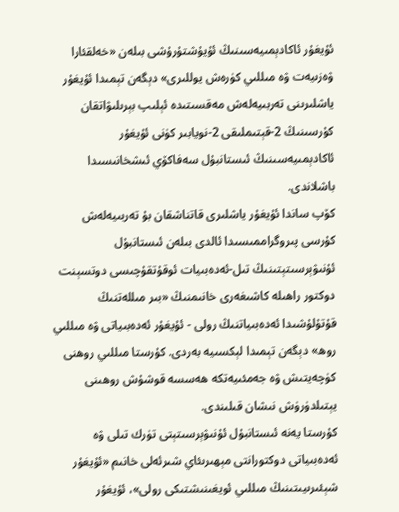ئۇيغۇر ئاكادېمىيەسىنىڭ ئۇيۇشتۇرۇشى بىلەن «خەلقئارا ۋەزىيەت ۋە مىللىي كۈرەش يوللىرى» دېگەن تېمىدا ئۇيغۇر ياشلىرىنى تەربىيەلەش مەقسىتىدە ئېلىپ بېرىلىۋاتقان كۇرسىنىڭ 2-قېتىملىقى 2-نويابىر كۈنى ئۇيغۇر ئاكادېمىيەسىنىڭ ئىستانبۇل سەفاكۆي ئىشخانىسىدا باشلاندى.
كۆپ ساندا ئۇيغۇر ياشلىرى قاتناشقان بۇ تەربىيەلەش كۇرسى پىروگراممىسىدا ئالدى بىلەن ئىستانبۇل ئۇنىۋېرسىتېتىنىڭ تىل-ئەدەبىيات ئوقۇتقۇچىسى دوتسېنت دوكتور راھىلە كاشىغەرى خانىمنىڭ «بىر مىللەتنىڭ قۇتۇلۇشىدا ئەدەبىياتنىڭ رولى - ئۇيغۇر ئەدەبىياتى ۋە مىللىي روھ» دېگەن تېمىدا لېكسىيە بەردى. كۇرستا مىللىي روھنى كۈچەيتىش ۋە جەمئىيەتكە ھەسسە قوشۇش روھىنى يېتىلدۈرۈش نىشان قىلىندى.
كۇرستا يەنە ئىستانبۇل ئۇنىۋېرسىتېتى تۈرك تىلى ۋە ئەدەبىياتى دوكتورانتى مېھىرىئاي شىرئەلى خانىم «ئۇيغۇر شېئىرىيىتىنىڭ مىللىي ئويغىنىشتىكى رولى»، ئۇيغۇر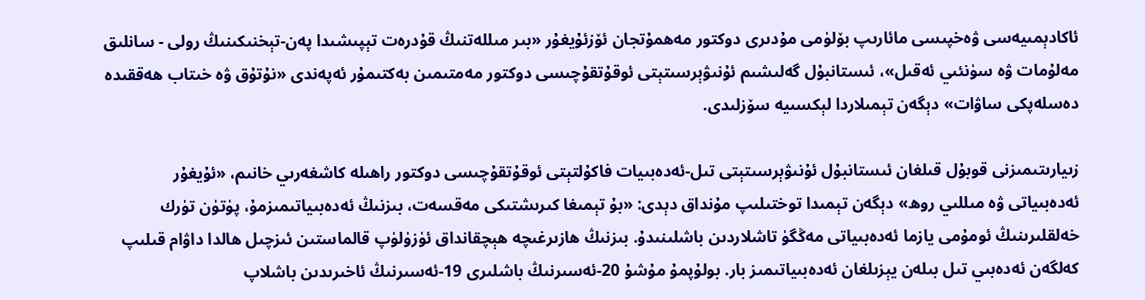ئاكادېمىيەسى ۋەخپىسى مائارىپ بۆلۈمى مۇدىرى دوكتور مەھمۇتجان ئۆزئۇيغۇر «بىر مىللەتنىڭ قۇدرەت تېپىشىدا پەن-تېخنىكىنىڭ رولى - سانلىق مەلۇمات ۋە سۈنئىي ئەقىل»، ئىستانبۇل گەلىشىم ئۇنىۋېرسىتېتى ئوقۇتقۇچىسى دوكتور مەمتىمىن بەكتىمۇر ئەپەندى «نۇتۇق ۋە خىتاب ھەققىدە دەسلەپكى ساۋات» دېگەن تېمىلاردا لېكسىيە سۆزلىدى.

زىيارىتىمىزنى قوبۇل قىلغان ئىستانبۇل ئۇنىۋېرسىتېتى تىل-ئەدەبىيات فاكۇلتېتى ئوقۇتقۇچىسى دوكتور راھىلە كاشغەرىي خانىم، «ئۇيغۇر ئەدەبىياتى ۋە مىللىي روھ» دېگەن تېمىدا توختىلىپ مۇنداق دېدى: «بۇ تېمىغا كىرىشتىكى مەقسەت، بىزنىڭ ئەدەبىياتىمىزمۇ، پۈتۈن تۈرك خەلقلىرىنىڭ ئومۇمى يازما ئەدەبىياتى مەڭگۈ تاشلاردىن باشلىنىدۇ. بىزنىڭ ھازىرغىچە ھېچقانداق ئۈزۈلۈپ قالماستىن ئىزچىل ھالدا داۋام قىلىپ كەلگەن ئەدەبىي تىل بىلەن يېزىلغان ئەدەبىياتىمىز بار. بولۇپمۇ مۇشۇ 20-ئەسىرنىڭ باشلىرى 19-ئەسىرنىڭ ئاخىرىدىن باشلاپ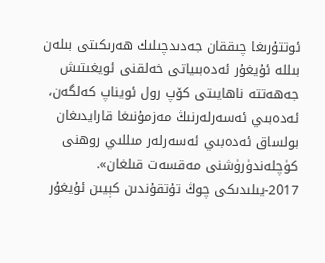ئوتتۇرىغا چىققان جەدىدچىلىك ھەرىكىتى بىلەن بىللە ئۇيغۇر ئەدەبىياتى خەلقنى ئويغىتىش جەھەتتە ناھايىتى كۆپ رول ئويناپ كەلگەن، ئەدەبىي ئەسەرلەرنىڭ مەزمۇنىغا قارايدىغان بولساق ئەدەبىي ئەسەرلەر مىللىي روھنى كۈچلەندۈرۈشنى مەقسەت قىلغان».
2017-يىلىدىكى چوڭ تۇتقۇندىن كېيىن ئۇيغۇر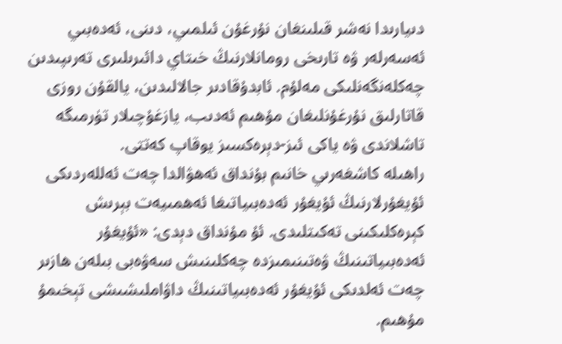دىيارىدا نەشر قىلىنغان نۇرغۇن ئىلمىي، دىنى، ئەدەبىي ئەسەرلەر ۋە تارىخى رومانلارنىڭ خىتاي دائىرىلىرى تەرىپىدىن چەكلەنگەنلىكى مەلۇم. ئابدۇقادىر جالالىدىن، يالقۇن روزى قاتارلىق نۇرغۇنلىغان مۇھىم ئەدىب، يازغۇچىلار تۈرمىگە تاشلاندى ۋە ياكى ئىز-دېرەكسىز يوقاپ كەتتى.
راھىلە كاشغەرىي خانىم بۇنداق ئەھۋالدا چەت ئەللەردىكى ئۇيغۇرلارنىڭ ئۇيغۇر ئەدەبىياتىغا ئەھمىيەت بېرىش كېرەكلىكىنى تەكىتلىدى. ئۇ مۇنداق دېدى: «ئۇيغۇر ئەدەبىياتىنىڭ ۋەتىنىمىزدە چەكلىنىش سەۋەبى بىلەن ھازىر چەت ئەلدىكى ئۇيغۇر ئەدەبىياتىنىڭ داۋاملىشىشى تېخىمۇ مۇھىم.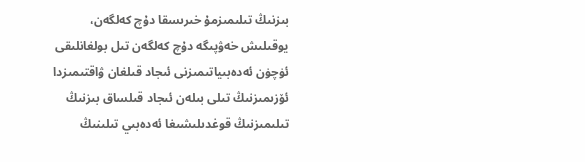بىزنىڭ تىلىمىزمۇ خىرىسقا دۇچ كەلگەن، يوقىلىش خەۋپىگە دۇچ كەلگەن تىل بولغانلىقى ئۈچۈن ئەدەبىياتىمىزنى ئىجاد قىلغان ۋاقتىمىزدا ئۆزىمىزنىڭ تىلى بىلەن ئىجاد قىلساق بىزنىڭ تىلىمىزنىڭ قوغدىلىشىغا ئەدەبىي تىلىنىڭ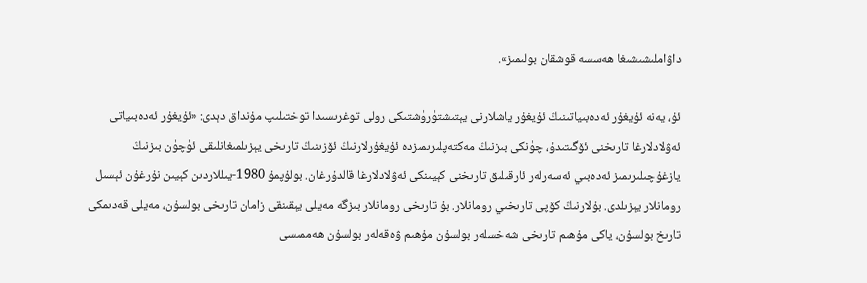داۋاملىشىشىغا ھەسسە قوشقان بولىمىز».

ئۇ، يەنە ئۇيغۇر ئەدەبىياتىنىڭ ئۇيغۇر ياشلارنى يېتىشتۈرۈشتىكى رولى توغرىسىدا توختىلىپ مۇنداق دېدى: «ئۇيغۇر ئەدەبىياتى ئەۋلادلارغا تارىخنى ئۆگىتىدۇ، چۈنكى بىزنىڭ مەكتەپلىرىمىزدە ئۇيغۇرلارنىڭ ئۆزىنىڭ تارىخى يېزىلمىغانلىقى ئۈچۈن بىزنىڭ يازغۇچىلىرىمىز ئەدەبىي ئەسەرلەر ئارقىلىق تارىخنى كېيىنكى ئەۋلادلارغا قالدۇرغان. بولۇپمۇ 1980-يىللاردىن كېيىن نۇرغۇن ئېسىل رومانلار يېزىلدى. بۇلارنىڭ كۆپى تارىخىي رومانلار. بۇ تارىخى رومانلار بىزگە مەيلى يېقىنقى زامان تارىخى بولسۇن، مەيلى قەدىمكى تارىخ بولسۇن، ياكى مۇھىم تارىخى شەخسلەر بولسۇن مۇھىم ۋەقەلەر بولسۇن ھەممىسى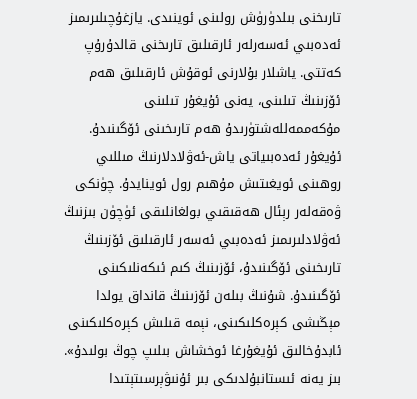تارىخنى بىلدۈرۈش رولىنى ئوينىدى. يازغۇچىلىرىمىز ئەدەبىي ئەسەرلەر ئارقىلىق تارىخنى قالدۇرۇپ كەتتى. ياشلار بۇلارنى ئوقۇش ئارقىلىق ھەم ئۆزىنىڭ تىلىنى، يەنى ئۇيغۇر تىلىنى مۇكەممەللەشتۈرىدۇ ھەم تارىخىنى ئۆگىنىدۇ. ئۇيغۇر ئەدەبىياتى ياش-ئەۋلادلارنىڭ مىللىي روھىنى ئويغىتىش مۇھىم رول ئوينايدۇ. چۈنكى ۋەقەلەر رېئال ھەقىقىي بولغانلىقى ئۈچۈن بىزنىڭ ئەۋلادلىرىمىز ئەدەبىي ئەسەر ئارقىلىق ئۆزىنىڭ تارىخىنى ئۆگىنىدۇ، ئۆزىنىڭ كىم ئىكەنلىكىنى ئۆگىنىدۇ. شۇنىڭ بىلەن ئۆزىنىڭ قانداق يولدا مېڭىشى كېرەكلىكىنى، نېمە قىلىش كېرەكلىكىنى ئابدۇخالىق ئۇيغۇرغا ئوخشاش بىلىپ چوڭ بولىدۇ».
بىز يەنە ئىستانبۇلدىكى بىر ئۇنىۋېرسىتېتىدا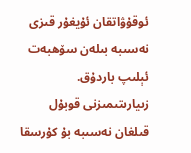ئوقۇۋاتقان ئۇيغۇر قىزى نەسىبە بىلەن سۆھبەت ئېلىپ باردۇق. زىيارىتىمىزنى قوبۇل قىلغان نەسىبە بۇ كۇرسقا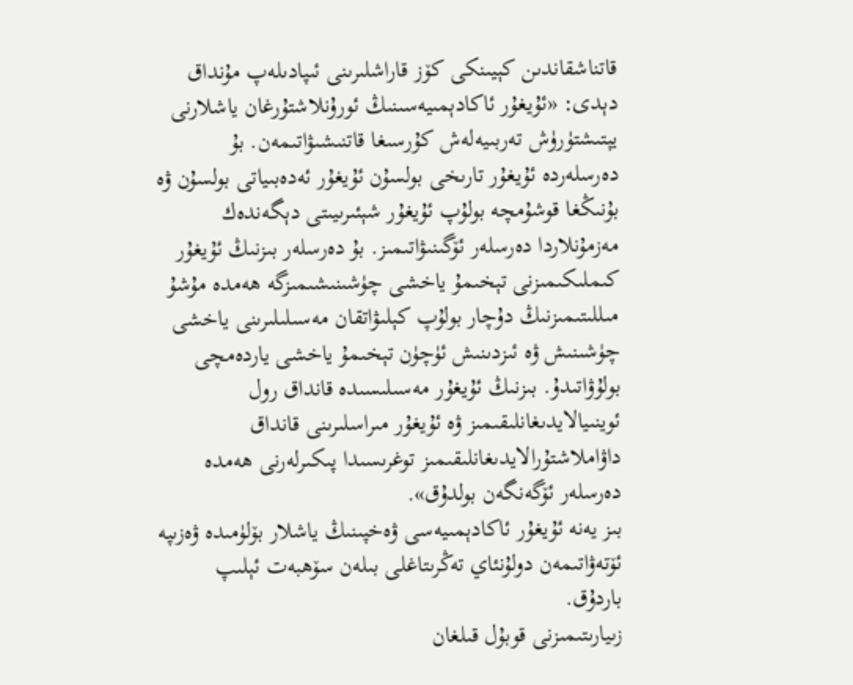قاتناشقاندىن كېيىنكى كۆز قاراشلىرىنى ئىپادىلەپ مۇنداق دېدى: «ئۇيغۇر ئاكادېمىيەسىنىڭ ئورۇنلاشتۇرغان ياشلارنى يېتىشتۈرۈش تەربىيەلەش كۇرسىغا قاتنىشىۋاتىمەن. بۇ دەرسلەردە ئۇيغۇر تارىخى بولسۇن ئۇيغۇر ئەدەبىياتى بولسۇن ۋە بۇنىڭغا قوشۇمچە بولۇپ ئۇيغۇر شېئىرىيىتى دېگەندەك مەزمۇنلاردا دەرسلەر ئۆگىنىۋاتىمىز. بۇ دەرسلەر بىزنىڭ ئۇيغۇر كىملىكىمىزنى تېخىمۇ ياخشى چۈشىنىشىمىزگە ھەمدە مۇشۇ مىللىتىمىزنىڭ دۇچار بولۇپ كېلىۋاتقان مەسىلىلىرىنى ياخشى چۈشىنىش ۋە ئىزدىنىش ئۈچۈن تېخىمۇ ياخشى ياردەمچى بولۇۋاتىدۇ. بىزنىڭ ئۇيغۇر مەسىلىسىدە قانداق رول ئوينىيالايدىغانلىقىمىز ۋە ئۇيغۇر مىراسلىرىنى قانداق داۋاملاشتۇرالايدىغانلىقىمىز توغرىسىدا پىكىرلەرنى ھەمدە دەرسلەر ئۆگەنگەن بولدۇق».
بىز يەنە ئۇيغۇر ئاكادېمىيەسى ۋەخپىنىڭ ياشلار بۆلۈمىدە ۋەزىپە ئۆتەۋاتىمەن دولۇنئاي تەڭرىتاغلى بىلەن سۆھبەت ئېلىپ باردۇق.
زىيارىتىمىزنى قوبۇل قىلغان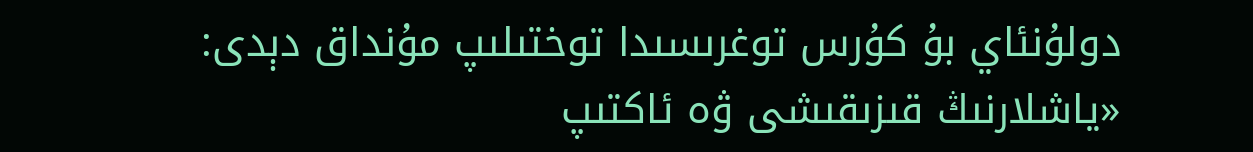دولۇنئاي بۇ كۇرس توغرىسىدا توختىلىپ مۇنداق دېدى: «ياشلارنىڭ قىزىقىشى ۋە ئاكتىپ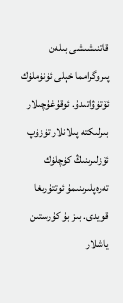قاتنىشىشى بىلەن پىروگرامما خېلى ئۈنۈملۈك ئۆتۈۋاتىدۇ. ئوقۇغۇچىلار بىرلىكتە پىلانلار تۈزۈپ ئۆزلىرىنىڭ كۈچلۈك تەرەپلىرىنىمۇ ئوتتۇرىغا قويدى. بىز بۇ كۇرستىن ياشلار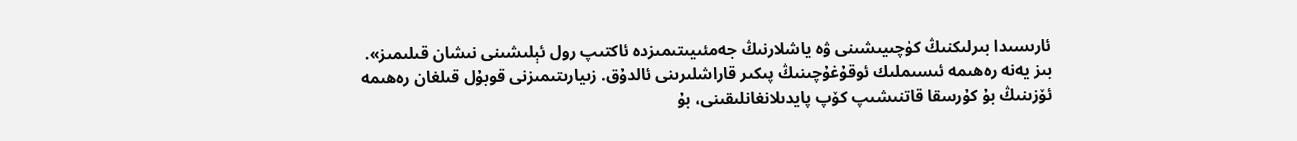ئارىسىدا بىرلىكنىڭ كۈچىيىشىنى ۋە ياشلارنىڭ جەمئىيىتىمىزدە ئاكتىپ رول ئېلىشىنى نىشان قىلىمىز».
بىز يەنە رەھىمە ئىسىملىك ئوقۇغۇچىنىڭ پىكىر قاراشلىرىنى ئالدۇق. زىيارىتىمىزنى قوبۇل قىلغان رەھىمە ئۆزىنىڭ بۇ كۇرسقا قاتنىشىپ كۆپ پايدىلانغانلىقىنى، بۇ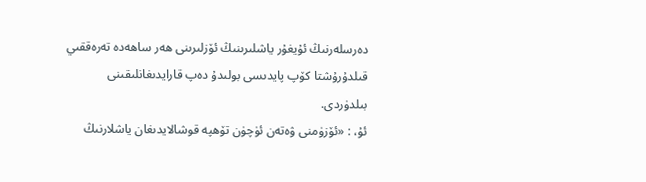دەرسلەرنىڭ ئۇيغۇر ياشلىرىنىڭ ئۆزلىرىنى ھەر ساھەدە تەرەققىي قىلدۇرۇشتا كۆپ پايدىسى بولىدۇ دەپ قارايدىغانلىقىنى بىلدۈردى.
ئۇ، : «ئۆزۈمنى ۋەتەن ئۈچۈن تۆھپە قوشالايدىغان ياشلارنىڭ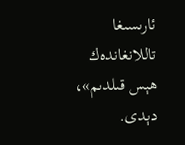ئارىسىغا تاللانغاندەك ھېس قىلدىم»، دېدى.